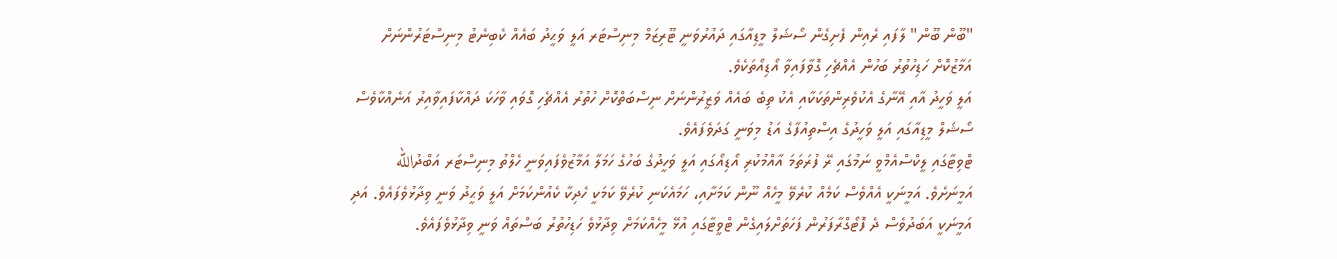"ބޫން ބޫން" ލާފައި ރެއިން ފެށިގެން ސޯޝަލް މީޑިއާގައި ދައުރުވަނީ ޓޫރިޒަމް މިނިސްޓަރ އަލީ ވަޙީދު ބައެއް ކެބިނެޓު މިނިސްޓަރުންނަށް އަމާޒުކޮށް ހަޑިހުތުރު ބަހުން އެއްޗެހި ގޮވާފައިވާ އޯޑިއޯތަކެވެ.
އަލީ ވަހީދު އާއި އޭނާގެ އެކުވެރިންތަކަކާއި އެކު ތިބެ ބައެއް ވަޒީރުންނަށް ނިސްބަތްކޮށް ހުތުރު އެއްޗެހި ގޮވައި ވާހަކަ ދައްކާފައިވާއިރު އަނެއްކާވެސް ސޯޝަލް މީޑިއާގައި އަލީ ވަހީދުގެ އިސްތިއުފާގެ އަޑު މިވަނީ ގަދަވެފައެވެ.
ޓްވިޓާގައި ލީކްސްއެމްވީ ނަމުގައި ރޭ ފުރަތަމަ އާއްމުކުރި އޯޑިއޯގައި އަލީ ވަހީދުގެ ބަހުގެ ހަމަލާ އަމާޒުވެފައިވަނީ ހެލްތު މިނިސްޓަރ އަބްދުالله އަމީނަށެވެ. އަމީނަކީ އެއްވެސް ކަމެއް ކުރެވޭ މީހެއް ނޫން ކަމަށާއި، ހަމައެކަނި ކުރެވޭ ކަމަކީ ހެދިކާ ކެއުންކަމަށް އަލީ ވަޙީދު ވަނީ ވިދާޅުވެފައެވެ. އަދި އަމީނަކީ އަބަދުވެސް ދެ ފޮޓޯގްރާފަރުން ފަހަތަށްލައިގެން ޓްވީޓާގައި އުޅޭ މީހެއްކަމަށް ވިދާޅުވެ ހަޑިހުތުރު ބަސްތައް ވަނީ ވިދާޅުވެފައެވެ.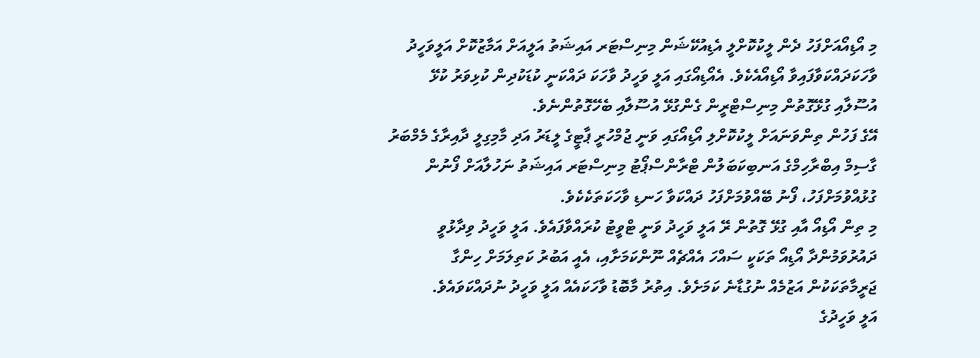މި އޯޑިއޯއަށްފަހު ދެން ލީކުކޮށްލީ އެޑިއުކޭޝަން މިނިސްޓަރ އައިޝަތު އަލީއަށް އަމާޒުކޮށް އަލީވަހީދު ވާހަކަދައްކަވާފައިވާ އޯޑިއޯއެކެވެ. އެއޯޑިއޯގައި އަލީ ވަހީދު ވާހަކަ ދައްކަނީ ކުޑަކުދިން ކުޅިވަރު ކުޅޭ އުސޫލާއި ގުޅޭގޮތުން މިނިސްޓްރީން ގެންގުޅޭ އުސޫލާއި ބެހޭގޮތުންނެވެ.
އޭގެ ފަހުން ތިންވަނައަށް ލީކުކޮށްލި އޯޑިއޯގައި ވަނީ ޖުމްހުރީ ޕާޓީގެ ލީޑަރު އަދި މާމިގިލީ ދާއިރާގެ މެމްބަރު ގާސިމް އިބްރާހިމްގެ އަނބިކަބަލުން ޓްރާންސްޕޯޓު މިނިސްޓަރ އައިޝަތު ނަހުލާއަށް ފޯނުން ގުޅުއްވުމަށްފަހު، ފޯނު ބޭއްވުމަށްފަހު ދައްކަވާ ހަނޑި ވާހަކަތަކެކެވެ.
މި ތިން އޯޑިއޯ އާއި ގުޅޭ ގޮތުން ރޭ އަލީ ވަހީދު ވަނީ ޓްވީޓު ކުރައްވާފައެވެ. އަލީ ވަހީދު ވިދާޅުވީ ދައުރުވަމުންދާ އޯޑިއޯ ތަކަކީ ސައްހަ އެއްޗެއް ނޫންކަމަށާއި، އެއީ އަބުރު ކަތިލަމަށް ހިންގާ ޖަރީމާތަކަކުން އަޒުމެއް ނުގުޑާނެ ކަމަށެވެ. އިތުރު މާބޮޑު ވާހަކައެއް އަލީ ވަހީދު ނުދައްކަވައެވެ.
އަލީ ވަހީދުގެ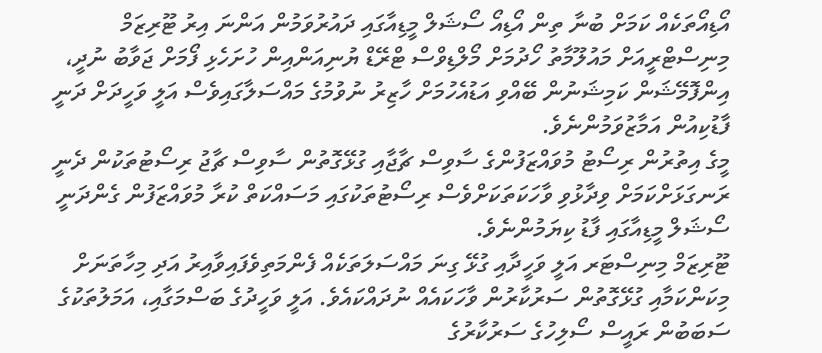އޯޑިއޯތަކެއް ކަމަށް ބުނާ ތިން އޯޑިއޯ ސޯޝަލް މީޑިއާގައި ދައުރުވަމުން އަންނަ އިރު ޓޫރިޒަމް މިނިސްޓްރީއަށް މައުލޫމާތު ހޯދުމަށް މޯލްޑިވްސް ޓްރޭޑް ޔުނިއަންއިން ހުށަހެޅި ފޯމަށް ޖަވާބު ނުދީ، އިންފޮމޭޝަން ކަމިޝަނުން ބޭއްވި އަޑުއެހުމަށް ހާޒިރު ނުވުމުގެ މައްސަލާގައިވެސް އަލީ ވަހީދަށް ދަނީ ފާޑުކިއުން އަމާޒުވަމުންނެވެ.
މީގެ އިތުރުން ރިސޯޓު މުވައްޒަފުންގެ ސާވިސް ޗާޖާއި ގުޅޭގޮތުން ސާވިސް ޗާޖު ރިސޯޓުތަކުން ދެނީ ރަނގަޅަށްކަމަށް ވިދާޅުވި ވާހަކަތަކަށްވެސް ރިސޯޓުތަކުގައި މަސައްކަތް ކުރާ މުވައްޒަފުން ގެންދަނީ ސޯޝަލް މީޑިއާގައި ފާޑު ކިޔަމުންނެވެ.
ޓޫރިޒަމް މިނިސްޓަރ އަލީ ވަހީދާއި ގުޅޭ ގިނަ މައްސަލަތަކެއް ފެންމަތިވެފައިވާއިރު އަދި މިހާތަނަށް މިކަންކަމާއި ގުޅޭގޮތުން ސަރުކާރުން ވާހަކައެއް ނުދައްކައެވެ. އަލީ ވަހީދުގެ ބަސްމަގާއި، އަމަލުތަކުގެ ސަބަބުން ރައީސް ސޯލިހުގެ ސަރުކާރުގެ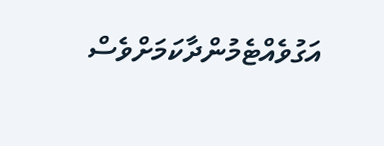އަގުވެއްޓެމުންދާކަމަށްވެސް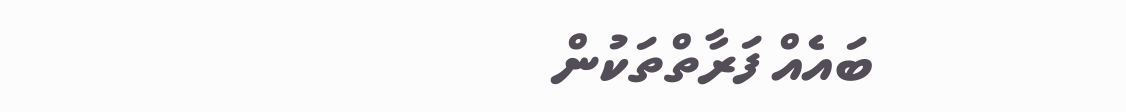ބައެއް ފަރާތްތަކުން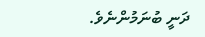ދަނީ ބުނަމުންނެވެ.